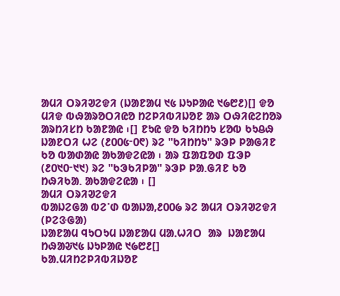ᱟᱢᱤ ᱛᱨᱤᱣᱮᱫᱤ (ᱡᱟᱱᱟᱢ ᱑᱕ ᱡᱩᱞᱟᱭ ᱑᱙᱘᱒)[] ᱫᱚ ᱢᱤᱫ ᱵᱷᱟᱨᱚᱛᱤᱭᱚ ᱴᱮᱞᱤᱵᱤᱡᱚᱱ ᱟᱨ ᱛᱷᱤᱭᱮᱴᱚᱨ ᱟᱨᱴᱤᱥᱴ ᱠᱟᱱᱟᱭ ᱾[] ᱱᱩᱭ ᱫᱚ ᱠᱤᱴᱴᱩ ᱥᱚᱵ ᱠᱩᱪᱷ ᱡᱟᱱᱛᱤ ᱦᱮ (᱒᱐᱐᱕ᱼ᱐᱖) ᱨᱮ "ᱠᱤᱴᱴᱩ" ᱨᱳᱞ ᱞᱟᱜᱤᱱ ᱠᱚ ᱵᱟᱰᱟᱭ ᱟᱠᱟᱫᱮᱭᱟ ᱾ ᱟᱨ ᱯᱟᱯᱚᱰ ᱯᱳᱞ (᱒᱐᱑᱐ᱼ᱑᱑) ᱨᱮ "ᱠᱳᱠᱤᱞᱟ" ᱨᱳᱞ ᱞᱟ.ᱜᱤᱱ ᱠᱚ ᱴᱷᱤᱠᱟ. ᱟᱠᱟᱫᱮᱭᱟ ᱾ []
ᱟᱢᱤ ᱛᱨᱤᱣᱮᱫᱤ
ᱵᱟᱡᱮᱜᱟ ᱵᱮᱸᱰ ᱵᱟᱡᱟ,᱒᱐᱐᱙ ᱨᱮ ᱟᱢᱤ ᱛᱨᱤᱣᱮᱫᱤ (ᱞᱮᱝᱜᱟ)
ᱡᱟᱱᱟᱢ ᱧᱩᱛᱩᱢ ᱡᱟᱱᱟᱢ ᱢᱟᱹᱦᱤᱛ  ᱟᱨ  ᱡᱟᱱᱟᱢ ᱴᱷᱟᱶ᱑᱕ ᱡᱩᱞᱟᱭ ᱑᱙᱘᱒[]
ᱠᱟᱹᱢᱤᱴᱮᱞᱤᱵᱤᱡᱚᱱ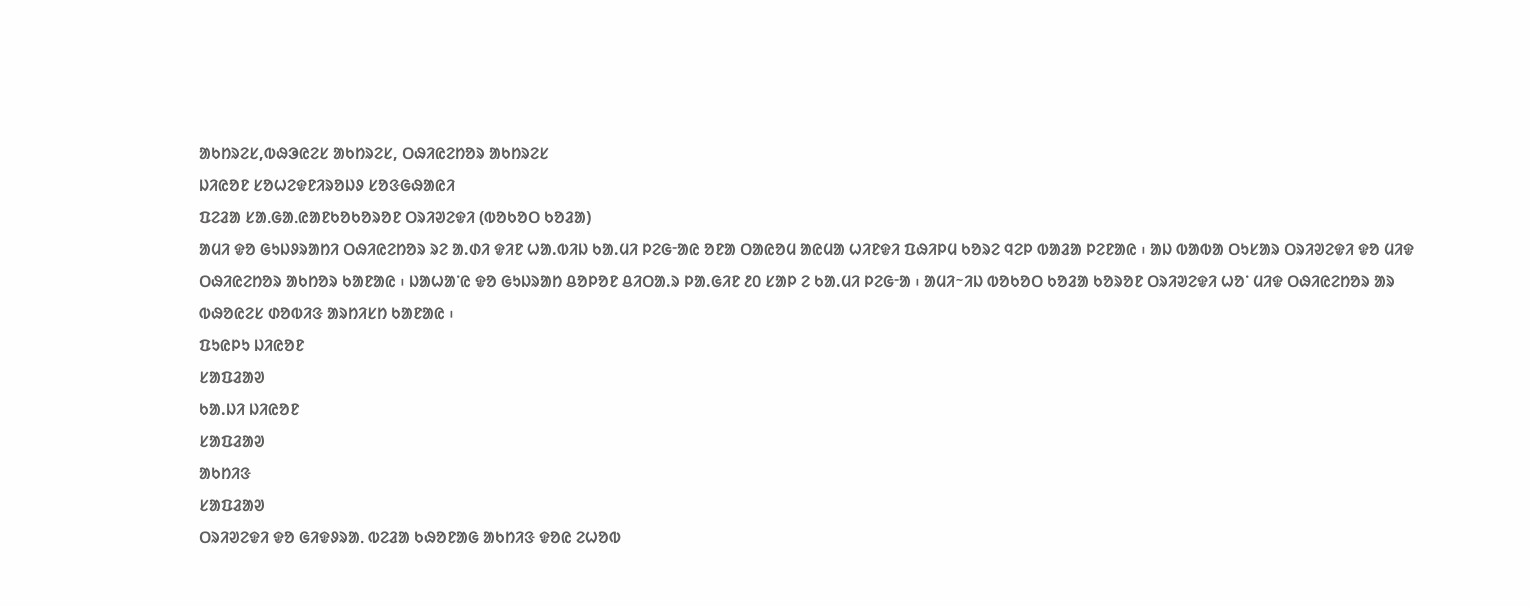ᱟᱠᱴᱨᱮᱥ,ᱵᱷᱳᱭᱮᱥ ᱟᱠᱴᱨᱮᱥ, ᱛᱷᱤᱭᱮᱴᱚᱨ ᱟᱠᱴᱨᱮᱥ
ᱡᱤᱭᱚᱱ ᱥᱚᱦᱮᱫᱱᱤᱨᱚᱡᱽ ᱥᱚᱝᱜᱷᱟᱭᱤ
ᱯᱮᱲᱟ ᱥᱟᱹᱜᱟᱹᱭᱟᱱᱠᱚᱠᱚᱨᱚᱱ ᱛᱨᱤᱣᱮᱫᱤ (ᱵᱚᱠᱚᱛ ᱠᱚᱲᱟ)
ᱟᱢᱤ ᱫᱚ ᱜᱩᱡᱽᱨᱟᱴᱤ ᱛᱷᱤᱭᱮᱴᱚᱨ ᱨᱮ ᱟ.ᱰᱤ ᱫᱤᱱ ᱦᱟ.ᱵᱤᱡ ᱠᱟ.ᱢᱤ ᱞᱮᱜᱼᱟᱭ ᱚᱱᱟ ᱛᱟᱭᱚᱢ ᱟᱭᱢᱟ ᱦᱤᱱᱫᱤ ᱯᱷᱤᱞᱢ ᱠᱚᱨᱮ ᱧᱮᱞ ᱵᱟᱲᱟ ᱞᱮᱱᱟᱭ ᱾ ᱟᱡ ᱵᱟᱵᱟ ᱛᱩᱥᱟᱨ ᱛᱨᱤᱣᱮᱫᱤ ᱫᱚ ᱢᱤᱫ ᱛᱷᱤᱭᱮᱴᱚᱨ ᱟᱠᱴᱚᱨ ᱠᱟᱱᱟᱭ ᱾ ᱡᱟᱦᱟᱸᱭ ᱫᱚ ᱜᱩᱡᱨᱟᱴ ᱪᱚᱞᱚᱱ ᱪᱤᱛᱟ.ᱨ ᱞᱟ.ᱜᱤᱱ ᱒᱐ ᱥᱟᱞ ᱮ ᱠᱟ.ᱢᱤ ᱞᱮᱜᱼᱟ ᱾ ᱟᱢᱤᱻᱤᱡ ᱵᱚᱠᱚᱛ ᱠᱚᱲᱟ ᱠᱚᱨᱚᱱ ᱛᱨᱤᱣᱮᱫᱤ ᱦᱚᱸ ᱢᱤᱫ ᱛᱷᱤᱭᱮᱴᱚᱨ ᱟᱨ ᱵᱷᱚᱭᱮᱥ ᱰᱚᱵᱤᱝ ᱟᱨᱴᱤᱥᱴ ᱠᱟᱱᱟᱭ ᱾
ᱯᱩᱭᱞᱩ ᱡᱤᱭᱚᱱ
ᱥᱟᱯᱲᱟᱣ
ᱠᱟ.ᱡᱤ ᱡᱤᱭᱚᱱ
ᱥᱟᱯᱲᱟᱣ
ᱟᱠᱴᱤᱝ
ᱥᱟᱯᱲᱟᱣ
ᱛᱨᱤᱣᱮᱫᱤ ᱫᱚ ᱜᱤᱫᱽᱨᱟᱹ ᱵᱮᱲᱟ ᱠᱷᱚᱱᱟᱜ ᱟᱠᱴᱤᱝ ᱫᱚᱭ ᱮᱦᱚᱵ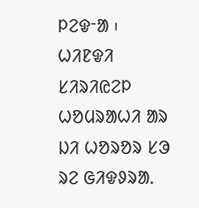ᱞᱮᱫᱼᱟ ᱾ ᱦᱤᱱᱫᱤ ᱥᱤᱨᱤᱭᱮᱞ ᱦᱚᱢᱨᱟᱦᱤ ᱟᱨ ᱡᱤ ᱦᱚᱨᱚᱨ ᱥᱳ ᱨᱮ ᱜᱤᱫᱽᱨᱟᱹ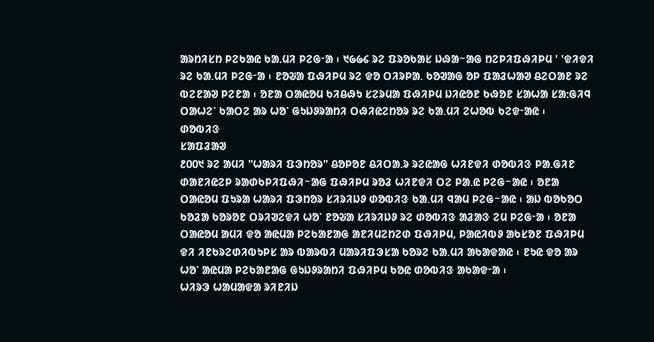ᱟᱨᱴᱤᱥᱴ ᱞᱮᱠᱟᱭ ᱠᱟᱹᱢᱤ ᱞᱮᱜᱼᱟ ᱾ ᱑᱙᱙᱔ ᱨᱮ ᱯᱨᱚᱠᱟᱥ ᱡᱷᱟᱻᱟᱜ ᱴᱮᱞᱤᱯᱷᱤᱞᱢ ' 'ᱫᱤᱫᱤ ᱨᱮ ᱠᱟ.ᱢᱤ ᱞᱮᱜᱼᱟ ᱾ ᱱᱚᱶᱟ ᱯᱷᱤᱞᱢ ᱨᱮ ᱫᱚ ᱛᱤᱨᱞᱟ. ᱠᱚᱣᱟᱜ ᱚᱞ ᱯᱟᱲᱦᱟᱣ ᱪᱮᱛᱟᱱ ᱨᱮ ᱵᱮᱱᱟᱣ ᱞᱮᱱᱟ ᱾ ᱚᱱᱟ ᱛᱟᱭᱚᱢ ᱠᱤᱪᱷᱩ ᱥᱮᱨᱢᱟ ᱯᱷᱤᱞᱢ ᱡᱤᱭᱚᱱ ᱠᱷᱚᱱ ᱥᱟᱦᱟ ᱥᱟᱺᱜᱤᱧ ᱛᱟᱦᱮᱸ ᱠᱟᱛᱮ ᱟᱨ ᱦᱚᱸ ᱜᱩᱡᱽᱨᱟᱴᱤ ᱛᱷᱤᱭᱮᱴᱚᱨ ᱨᱮ ᱠᱟ.ᱢᱤ ᱮᱦᱚᱵ ᱠᱮᱫᱼᱟᱭ ᱾
ᱰᱚᱵᱤᱝ
ᱥᱟᱯᱲᱟᱣ
᱒᱐᱐᱑ ᱨᱮ ᱟᱢᱤ "ᱦᱟᱨᱤ ᱯᱳᱴᱚᱨ" ᱪᱚᱞᱚᱱ ᱪᱤᱛᱟ.ᱨ ᱨᱮᱭᱟᱜ ᱦᱤᱱᱫᱤ ᱰᱚᱵᱤᱝ ᱞᱟ.ᱜᱤᱱ ᱰᱟᱱᱤᱭᱮᱞ ᱨᱟᱰᱠᱞᱤᱯᱷᱤᱻᱟᱜ ᱯᱷᱤᱞᱢ ᱨᱚᱲ ᱦᱤᱱᱫᱤ ᱛᱮ ᱞᱟ.ᱭ ᱞᱮᱜᱻᱟᱭ ᱾ ᱚᱱᱟ ᱛᱟᱭᱚᱢ ᱯᱩᱨᱟ ᱦᱟᱨᱤ ᱯᱳᱴᱚᱨ ᱥᱤᱨᱤᱡᱽ ᱰᱚᱵᱤᱝ ᱠᱟ.ᱢᱤ ᱧᱟᱢ ᱞᱮᱜᱻᱟᱭ ᱾ ᱟᱡ ᱵᱚᱠᱚᱛ ᱠᱚᱲᱟ ᱠᱚᱨᱚᱱ ᱛᱨᱤᱣᱮᱫᱤ ᱦᱚᱸ ᱱᱚᱶᱟ ᱥᱤᱨᱤᱡᱽ ᱨᱮ ᱰᱚᱵᱤᱝ ᱟᱲᱟᱝ ᱮᱢ ᱞᱮᱜᱼᱟ ᱾ ᱚᱱᱟ ᱛᱟᱭᱚᱢ ᱟᱢᱤ ᱫᱚ ᱟᱭᱢᱟ ᱞᱮᱠᱟᱱᱟᱜ ᱟᱱᱤᱢᱮᱴᱮᱰ ᱯᱷᱤᱞᱢ, ᱞᱟᱭᱤᱵᱽ ᱟᱠᱥᱚᱱ ᱯᱷᱤᱞᱢ ᱫᱤ ᱤᱱᱠᱨᱮᱰᱤᱵᱩᱞᱥ ᱟᱨ ᱵᱟᱨᱵᱤ ᱢᱟᱨᱤᱯᱳᱥᱟ ᱠᱚᱨᱮ ᱠᱟ.ᱢᱤ ᱟᱠᱟᱫᱟᱭ ᱾ ᱱᱩᱭ ᱫᱚ ᱟᱨ ᱦᱚᱸ ᱟᱭᱢᱟ ᱞᱮᱠᱟᱱᱟᱜ ᱜᱩᱡᱽᱨᱟᱴᱤ ᱯᱷᱤᱞᱢ ᱠᱚᱭ ᱰᱚᱵᱤᱝ ᱟᱠᱟᱫᱼᱟ ᱾
ᱦᱤᱨᱳ ᱦᱟᱢᱟᱫᱟ ᱨᱤᱱᱤᱡ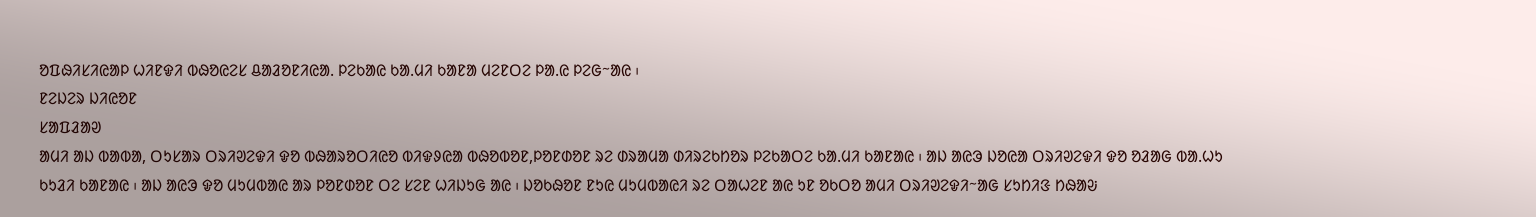ᱚᱯᱷᱤᱥᱤᱭᱟᱞ ᱦᱤᱱᱫᱤ ᱵᱷᱚᱭᱮᱥ ᱪᱟᱲᱚᱱᱤᱭᱟ. ᱞᱮᱠᱟᱭ ᱠᱟ.ᱢᱤ ᱠᱟᱱᱟ ᱢᱮᱱᱛᱮ ᱞᱟ.ᱭ ᱞᱮᱜᱻᱟᱭ ᱾
ᱱᱮᱡᱮᱨ ᱡᱤᱭᱚᱱ
ᱥᱟᱯᱲᱟᱣ
ᱟᱢᱤ ᱟᱡ ᱵᱟᱵᱟ, ᱛᱩᱥᱟᱨ ᱛᱨᱤᱣᱮᱫᱤ ᱫᱚ ᱵᱷᱟᱨᱚᱛᱤᱭᱚ ᱵᱤᱫᱽᱭᱟ ᱵᱷᱚᱵᱚᱱ,ᱞᱚᱱᱰᱚᱱ ᱨᱮ ᱰᱨᱟᱢᱟ ᱰᱤᱨᱮᱠᱴᱚᱨ ᱞᱮᱠᱟᱛᱮ ᱠᱟ.ᱢᱤ ᱠᱟᱱᱟᱭ ᱾ ᱟᱡ ᱟᱭᱳ ᱡᱚᱭᱟ ᱛᱨᱤᱣᱮᱫᱤ ᱫᱚ ᱚᱲᱟᱜ ᱵᱟ.ᱦᱩ ᱠᱩᱲᱤ ᱠᱟᱱᱟᱭ ᱾ ᱟᱡ ᱟᱭᱳ ᱫᱚ ᱢᱩᱢᱵᱟᱭ ᱟᱨ ᱞᱚᱱᱰᱚᱱ ᱛᱮ ᱥᱮᱱ ᱦᱤᱡᱩᱜ ᱟᱭ ᱾ ᱡᱚᱠᱷᱚᱱ ᱱᱩᱭ ᱢᱩᱢᱵᱟᱭᱤ ᱨᱮ ᱛᱟᱦᱮᱱ ᱟᱭ ᱩᱱ ᱚᱠᱛᱚ ᱟᱢᱤ ᱛᱨᱤᱣᱮᱫᱤᱻᱟᱜ ᱥᱩᱴᱤᱝ ᱴᱷᱟᱶ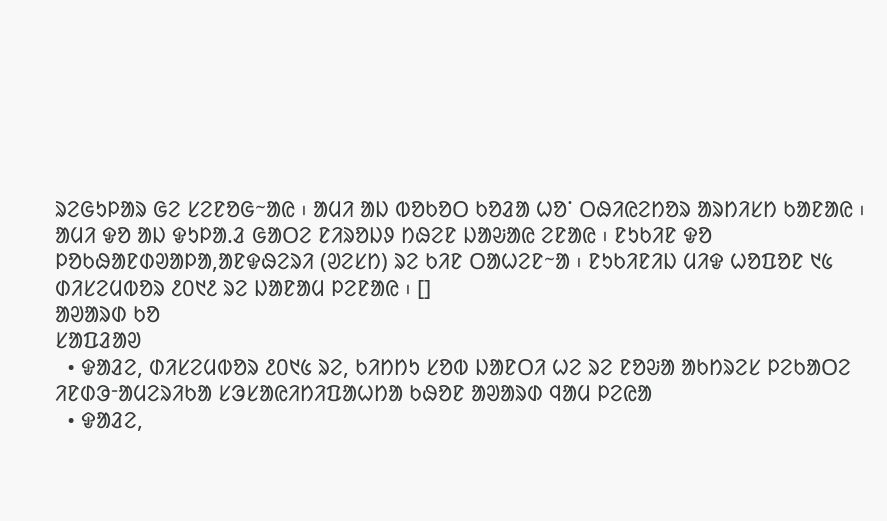ᱨᱮᱜᱩᱞᱟᱨ ᱜᱮ ᱥᱮᱱᱚᱜᱻᱟᱭ ᱾ ᱟᱢᱤ ᱟᱡ ᱵᱚᱠᱚᱛ ᱠᱚᱲᱟ ᱦᱚᱸ ᱛᱷᱤᱭᱮᱴᱚᱨ ᱟᱨᱴᱤᱥᱴ ᱠᱟᱱᱟᱭ ᱾
ᱟᱢᱤ ᱫᱚ ᱟᱡ ᱫᱩᱞᱟ.ᱲ ᱜᱟᱛᱮ ᱱᱤᱨᱚᱡᱽ ᱴᱷᱮᱱ ᱡᱟᱶᱟᱭ ᱮᱱᱟᱭ ᱾ ᱱᱩᱠᱤᱱ ᱫᱚ ᱞᱚᱠᱷᱟᱱᱰᱣᱟᱞᱟ,ᱟᱱᱫᱷᱮᱨᱤ (ᱣᱮᱥᱴ) ᱨᱮ ᱠᱤᱱ ᱛᱟᱦᱮᱱᱻᱟ ᱾ ᱱᱩᱠᱤᱱᱤᱡ ᱢᱤᱫ ᱦᱚᱯᱚᱱ ᱑᱕ ᱰᱤᱥᱮᱢᱵᱚᱨ ᱒᱐᱑᱒ ᱨᱮ ᱡᱟᱱᱟᱢ ᱞᱮᱱᱟᱭ ᱾ []
ᱟᱣᱟᱨᱰ ᱠᱚ
ᱥᱟᱯᱲᱟᱣ
  • ᱫᱟᱲᱮ, ᱰᱤᱥᱮᱢᱵᱚᱨ ᱒᱐᱑᱕ ᱨᱮ, ᱠᱤᱴᱴᱩ ᱥᱚᱵ ᱡᱟᱱᱛᱤ ᱦᱮ ᱨᱮ ᱱᱚᱶᱟ ᱟᱠᱴᱨᱮᱥ ᱞᱮᱠᱟᱛᱮ ᱤᱱᱰᱳᱼᱟᱢᱮᱨᱤᱠᱟ ᱥᱳᱥᱟᱭᱤᱴᱤᱯᱟᱦᱴᱟ ᱠᱷᱚᱱ ᱟᱣᱟᱨᱰ ᱧᱟᱢ ᱞᱮᱭᱟ
  • ᱫᱟᱲᱮ,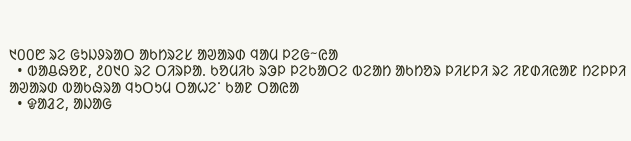᱑᱐᱐᱘ ᱨᱮ ᱜᱩᱡᱽᱨᱟᱛ ᱟᱠᱴᱨᱮᱥ ᱟᱣᱟᱨᱰ ᱧᱟᱢ ᱞᱮᱜᱻᱭᱟ
  • ᱵᱟᱪᱷᱚᱱ, ᱒᱐᱑᱐ ᱨᱮ ᱛᱤᱨᱞᱟ. ᱠᱚᱢᱤᱠ ᱨᱳᱞ ᱞᱮᱠᱟᱛᱮ ᱵᱮᱟᱴ ᱟᱠᱴᱚᱨ ᱞᱤᱥᱞᱤ ᱨᱮ ᱤᱱᱰᱤᱭᱟᱱ ᱴᱮᱞᱞᱤ ᱟᱣᱟᱨᱰ ᱵᱟᱠᱷᱨᱟ ᱧᱩᱛᱩᱢ ᱛᱟᱦᱮᱸ ᱠᱟᱱ ᱛᱟᱭᱟ
  • ᱫᱟᱲᱮ, ᱟᱡᱟᱜ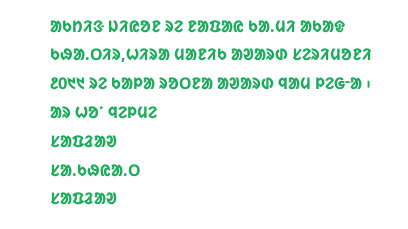ᱟᱠᱴᱤᱝ ᱡᱤᱭᱚᱱ ᱨᱮ ᱱᱟᱯᱟᱭ ᱠᱟ.ᱢᱤ ᱟᱠᱟᱫ ᱠᱷᱟ.ᱛᱤᱨ,ᱦᱤᱨᱟ ᱢᱟᱱᱤᱠ ᱟᱣᱟᱨᱰ ᱥᱮᱨᱤᱢᱚᱱᱤ ᱒᱐᱑᱑ ᱨᱮ ᱠᱟᱞᱟ ᱨᱚᱛᱱᱟ ᱟᱣᱟᱨᱰ ᱧᱟᱢ ᱞᱮᱜᱼᱟ ᱾
ᱟᱨ ᱦᱚᱸ ᱧᱮᱞᱢᱮ
ᱥᱟᱯᱲᱟᱣ
ᱥᱟ.ᱠᱷᱭᱟ.ᱛ
ᱥᱟᱯᱲᱟᱣ